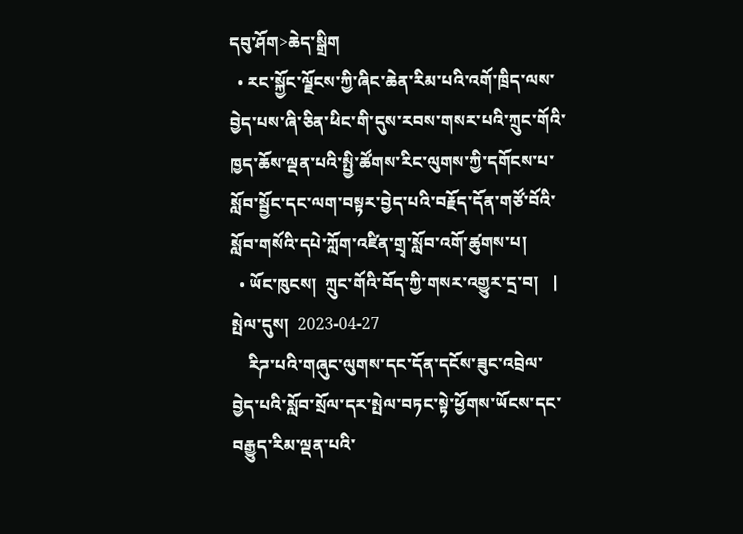དབུ་ཤོག>ཆེད་སྒྲིག
  • རང་སྐྱོང་ལྗོངས་ཀྱི་ཞིང་ཆེན་རིམ་པའི་འགོ་ཁྲིད་ལས་བྱེད་པས་ཞི་ཅིན་ཕིང་གི་དུས་རབས་གསར་པའི་ཀྲུང་གོའི་ཁྱད་ཆོས་ལྡན་པའི་སྤྱི་ཚོགས་རིང་ལུགས་ཀྱི་དགོངས་པ་སློབ་སྦྱོང་དང་ལག་བསྟར་བྱེད་པའི་བརྗོད་དོན་གཙོ་བོའི་སློབ་གསོའི་དཔེ་ཀློག་འཛིན་གྲྭ་སློབ་འགོ་ཚུགས་པ།
  • ཡོང་ཁུངས།  ཀྲུང་གོའི་བོད་ཀྱི་གསར་འགྱུར་དྲ་བ།   |     སྤེལ་དུས།  2023-04-27
    རིཌ་པའི་གཞུང་ལུགས་དང་དོན་དངོས་ཟུང་འབྲེལ་བྱེད་པའི་སློབ་སྲོལ་དར་སྤེལ་བཏང་སྟེ་ཕྱོགས་ཡོངས་དང་བརྒྱུད་རིམ་ལྡན་པའི་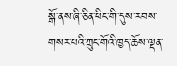སྒོ་ནས་ཞི་ཅིན་ཕིང་གི་དུས་རབས་གསར་པའི་ཀྲུང་གོའི་ཁྱད་ཆོས་ལྡན་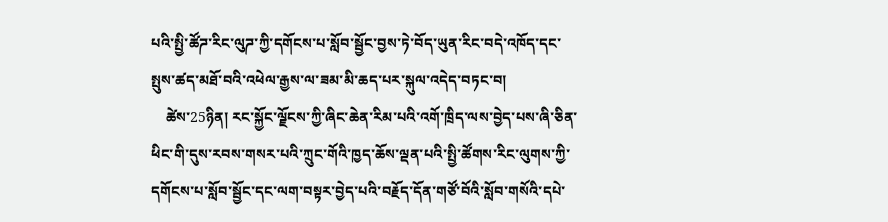པའི་སྤྱི་ཚོཌ་རིང་ལུཌ་ཀྱི་དགོངས་པ་སློབ་སྦྱོང་བྱས་ཏེ་བོད་ཡུན་རིང་བདེ་འཁོད་དང་སྤུས་ཚད་མཐོ་བའི་འཕེལ་རྒྱས་ལ་ཟམ་མི་ཆད་པར་སྐུལ་འདེད་བཏང་བ།
    ཚེས་25ཉིན། རང་སྐྱོང་ལྗོངས་ཀྱི་ཞིང་ཆེན་རིམ་པའི་འགོ་ཁྲིད་ལས་བྱེད་པས་ཞི་ཅིན་ཕིང་གི་དུས་རབས་གསར་པའི་ཀྲུང་གོའི་ཁྱད་ཆོས་ལྡན་པའི་སྤྱི་ཚོགས་རིང་ལུགས་ཀྱི་དགོངས་པ་སློབ་སྦྱོང་དང་ལག་བསྟར་བྱེད་པའི་བརྗོད་དོན་གཙོ་བོའི་སློབ་གསོའི་དཔེ་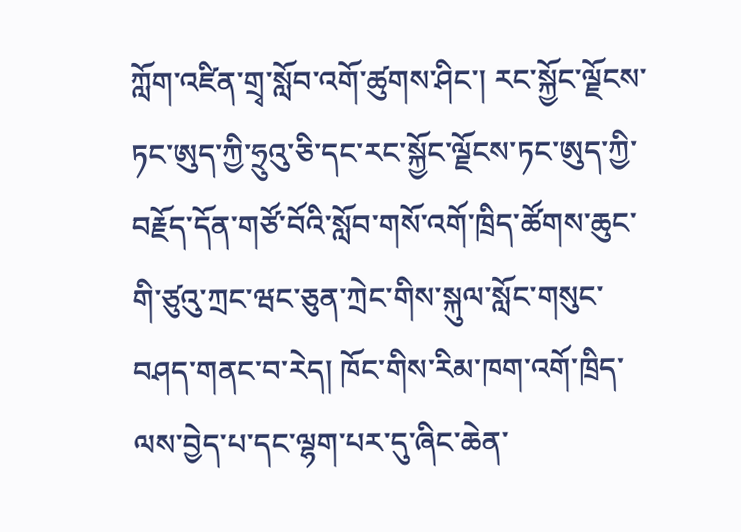ཀློག་འཛིན་གྲྭ་སློབ་འགོ་ཚུགས་ཤིང་། རང་སྐྱོང་ལྗོངས་ཏང་ཨུད་ཀྱི་ཧྲུའུ་ཅི་དང་རང་སྐྱོང་ལྗོངས་ཏང་ཨུད་ཀྱི་བརྗོད་དོན་གཙོ་བོའི་སློབ་གསོ་འགོ་ཁྲིད་ཚོགས་ཆུང་གི་ཙུའུ་ཀྲང་ཝང་ཅུན་ཀྲེང་གིས་སྐུལ་སློང་གསུང་བཤད་གནང་བ་རེད། ཁོང་གིས་རིམ་ཁག་འགོ་ཁྲིད་ལས་བྱེད་པ་དང་ལྷག་པར་དུ་ཞིང་ཆེན་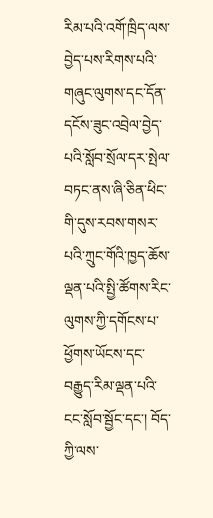རིམ་པའི་འགོ་ཁྲིད་ལས་བྱེད་པས་རིགས་པའི་གཞུང་ལུགས་དང་དོན་དངོས་ཟུང་འབྲེལ་བྱེད་པའི་སློབ་སྲོལ་དར་སྤེལ་བཏང་ནས་ཞི་ཅིན་ཕིང་གི་དུས་རབས་གསར་པའི་ཀྲུང་གོའི་ཁྱད་ཆོས་ལྡན་པའི་སྤྱི་ཚོགས་རིང་ལུགས་ཀྱི་དགོངས་པ་ཕྱོགས་ཡོངས་དང་བརྒྱུད་རིམ་ལྡན་པའི་ངང་སློབ་སྦྱོང་དང་། བོད་ཀྱི་ལས་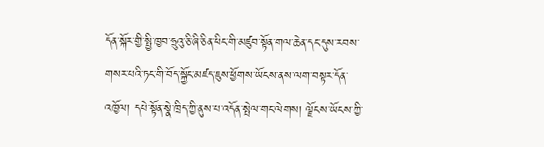དོན་སྐོར་གྱི་སྤྱི་ཁྱབ་ཧྲུའུ་ཅི་ཞི་ཅིན་ཕིང་གི་མཛུབ་སྟོན་གལ་ཆེན་དང་དུས་རབས་གསར་པའི་ཏང་གི་བོད་སྐྱོང་མཛད་ཇུས་ཕྱོགས་ཡོངས་ནས་ལག་བསྟར་དོན་འཁྱོལ། དཔེ་སྟོན་སྣེ་ཁྲིད་ཀྱི་ནུས་པ་འདོན་སྤེལ་གང་ལེགས། ལྗོངས་ཡོངས་ཀྱི་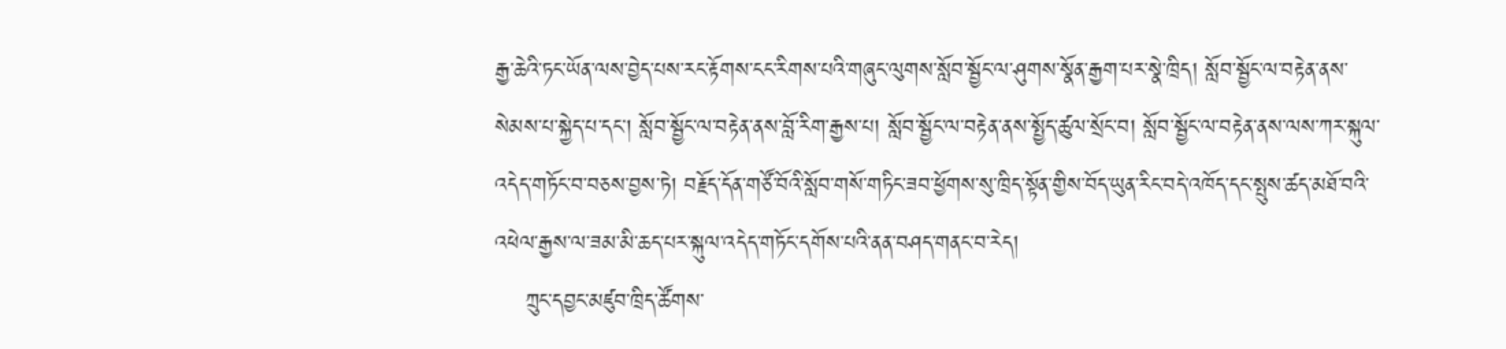རྒྱ་ཆེའི་ཏང་ཡོན་ལས་བྱེད་པས་རང་རྟོགས་ངང་རིགས་པའི་གཞུང་ལུགས་སློབ་སྦྱོང་ལ་ཤུགས་སྣོན་རྒྱག་པར་སྣེ་ཁྲིད། སློབ་སྦྱོང་ལ་བརྟེན་ནས་སེམས་པ་སྐྱེད་པ་དང་། སློབ་སྦྱོང་ལ་བརྟེན་ནས་བློ་རིག་རྒྱས་པ། སློབ་སྦྱོང་ལ་བརྟེན་ནས་སྤྱོད་ཚུལ་སྲོང་བ། སློབ་སྦྱོང་ལ་བརྟེན་ནས་ལས་ཀར་སྐུལ་འདེད་གཏོང་བ་བཅས་བྱས་ཏེ། བརྗོད་དོན་གཙོ་བོའི་སློབ་གསོ་གཏིང་ཟབ་ཕྱོགས་སུ་ཁྲིད་སྟོན་གྱིས་བོད་ཡུན་རིང་བདེ་འཁོད་དང་སྤུས་ཚད་མཐོ་བའི་འཕེལ་རྒྱས་ལ་ཟམ་མི་ཆད་པར་སྐུལ་འདེད་གཏོང་དགོས་པའི་ནན་བཤད་གནང་བ་རེད།
    ཀྲུང་དབྱང་མཛུབ་ཁྲིད་ཚོགས་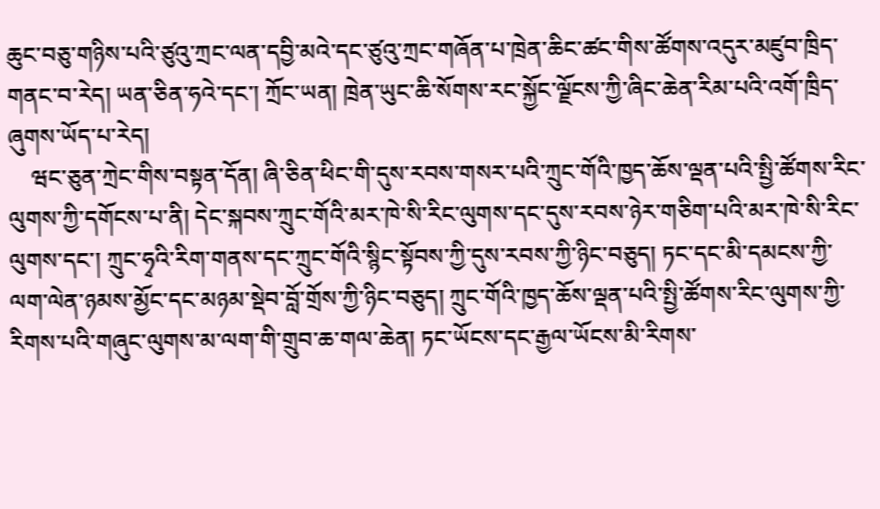ཆུང་བཅུ་གཉིས་པའི་ཙུའུ་ཀྲང་ལན་དབྱི་མའེ་དང་ཙུའུ་ཀྲང་གཞོན་པ་ཁྲེན་ཆིང་ཚང་གིས་ཚོགས་འདུར་མཛུབ་ཁྲིད་གནང་བ་རེད། ཡན་ཅིན་ཧའེ་དང་། ཀྲོང་ཡན། ཁྲེན་ཡུང་ཆི་སོགས་རང་སྐྱོང་ལྗོངས་ཀྱི་ཞིང་ཆེན་རིམ་པའི་འགོ་ཁྲིད་ཞུགས་ཡོད་པ་རེད།
    ཝང་ཅུན་ཀྲེང་གིས་བསྟན་དོན། ཞི་ཅིན་ཕིང་གི་དུས་རབས་གསར་པའི་ཀྲུང་གོའི་ཁྱད་ཆོས་ལྡན་པའི་སྤྱི་ཚོགས་རིང་ལུགས་ཀྱི་དགོངས་པ་ནི། དེང་སྐབས་ཀྲུང་གོའི་མར་ཁེ་སི་རིང་ལུགས་དང་དུས་རབས་ཉེར་གཅིག་པའི་མར་ཁེ་སི་རིང་ལུགས་དང་། ཀྲུང་ཧྭའི་རིག་གནས་དང་ཀྲུང་གོའི་སྙིང་སྟོབས་ཀྱི་དུས་རབས་ཀྱི་ཉིང་བཅུད། ཏང་དང་མི་དམངས་ཀྱི་ལག་ལེན་ཉམས་མྱོང་དང་མཉམ་སྡེབ་བློ་གྲོས་ཀྱི་ཉིང་བཅུད། ཀྲུང་གོའི་ཁྱད་ཆོས་ལྡན་པའི་སྤྱི་ཚོགས་རིང་ལུགས་ཀྱི་རིགས་པའི་གཞུང་ལུགས་མ་ལག་གི་གྲུབ་ཆ་གལ་ཆེན། ཏང་ཡོངས་དང་རྒྱལ་ཡོངས་མི་རིགས་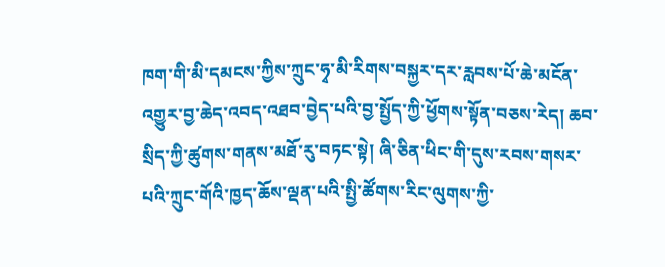ཁག་གི་མི་དམངས་ཀྱིས་ཀྲུང་ཧྭ་མི་རིགས་བསྐྱར་དར་རླབས་པོ་ཆེ་མངོན་འགྱུར་བྱ་ཆེད་འབད་འཐབ་བྱེད་པའི་བྱ་སྤྱོད་ཀྱི་ཕྱོགས་སྟོན་བཅས་རེད། ཆབ་སྲིད་ཀྱི་ཚུགས་གནས་མཐོ་རུ་བཏང་སྟེ། ཞི་ཅིན་ཕིང་གི་དུས་རབས་གསར་པའི་ཀྲུང་གོའི་ཁྱད་ཆོས་ལྡན་པའི་སྤྱི་ཚོགས་རིང་ལུགས་ཀྱི་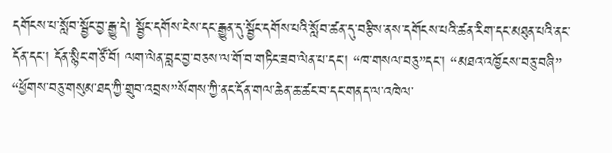དགོངས་པ་སློབ་སྦྱོང་བྱ་རྒྱུ་དེ། སྦྱོང་དགོས་ངེས་དང་རྒྱུན་དུ་སྦྱོང་དགོས་པའི་སློབ་ཚན་དུ་བརྩིས་ནས་དགོངས་པའི་ཚན་རིག་དང་མཐུན་པའི་ནང་དོན་དང་། དོན་སྙིང་གཙོ་བོ། ལག་ལེན་བླང་བྱ་བཅས་ལ་གོ་བ་གཏིང་ཟབ་ལེན་པ་དང་། “ཁ་གསལ་བཅུ”དང་། “མཐའ་འཁྱོངས་བཅུ་བཞི” “ཕྱོགས་བཅུ་གསུམ་ཐད་ཀྱི་གྲུབ་འབྲས”སོགས་ཀྱི་ནང་དོན་གལ་ཆེན་ཆ་ཚང་བ་དང་གནད་ལ་འཁེལ་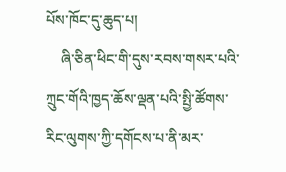པོས་ཁོང་དུ་ཆུད་པ།
    ཞི་ཅིན་ཕིང་གི་དུས་རབས་གསར་པའི་ཀྲུང་གོའི་ཁྱད་ཆོས་ལྡན་པའི་སྤྱི་ཚོགས་རིང་ལུགས་ཀྱི་དགོངས་པ་ནི་མར་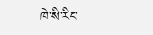ཁེ་སི་རིང་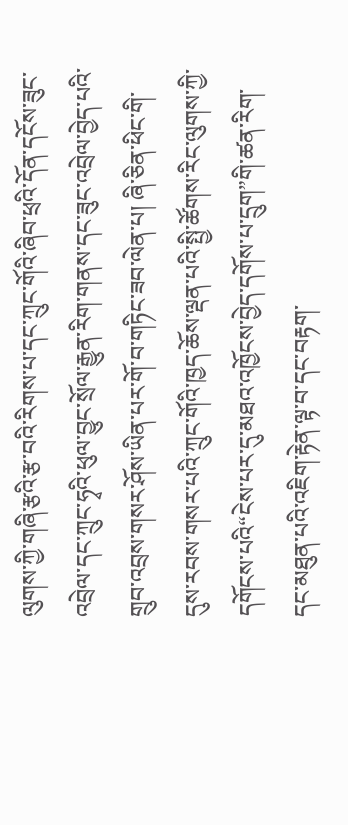ལུགས་ཀྱི་གཞི་རྩའི་རྩ་བའི་རིགས་པ་དང་ཀྲུང་གོའི་ཞིབ་ཕྲའི་དོན་དངོས་ཟུང་འབྲེལ་དང་ཀྲུང་ཧྭའི་ཕུལ་བྱུང་སྲོལ་རྒྱུན་རིག་གནས་དང་ཟུང་འབྲེལ་བྱེད་པའི་གྲུབ་འབྲས་གསར་ཤོས་ཡིན་པར་གོ་བ་གཏིང་ཟབ་ལེན་པ། ཞི་ཅིན་ཕིང་གི་དུས་རབས་གསར་པའི་ཀྲུང་གོའི་ཁྱད་ཆོས་ལྡན་པའི་སྤྱི་ཚོགས་རིང་ལུགས་ཀྱི་དགོངས་པའི“ངེས་པར་དུ་མཐའ་འཁྱོངས་བྱེད་དགོས་པ་དྲུག”གི་ཚན་རིག་དང་མཐུན་པའི་འཇིག་རྟེན་ལྟ་བ་དང་བརྟག་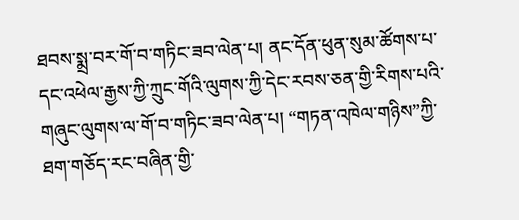ཐབས་སྨྲ་བར་གོ་བ་གཏིང་ཟབ་ལེན་པ། ནང་དོན་ཕུན་སུམ་ཚོགས་པ་དང་འཕེལ་རྒྱས་ཀྱི་ཀྲུང་གོའི་ལུགས་ཀྱི་དེང་རབས་ཅན་གྱི་རིགས་པའི་གཞུང་ལུགས་ལ་གོ་བ་གཏིང་ཟབ་ལེན་པ། “གཏན་འཁེལ་གཉིས”ཀྱི་ཐག་གཅོད་རང་བཞིན་གྱི་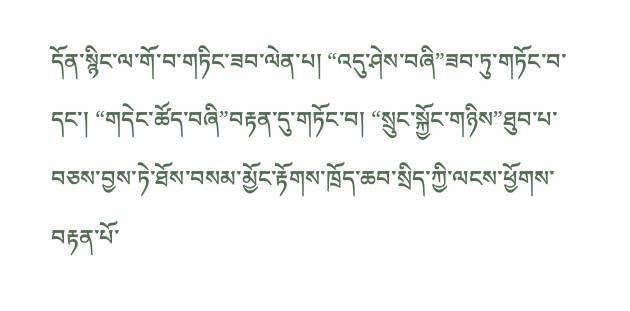དོན་སྙིང་ལ་གོ་བ་གཏིང་ཟབ་ལེན་པ། “འདུ་ཤེས་བཞི”ཟབ་ཏུ་གཏོང་བ་དང་། “གདེང་ཚོད་བཞི”བརྟན་དུ་གཏོང་བ། “སྲུང་སྐྱོང་གཉིས”ཐུབ་པ་བཅས་བྱས་ཏེ་ཐོས་བསམ་མྱོང་རྟོགས་ཁྲོད་ཆབ་སྲིད་ཀྱི་ལངས་ཕྱོགས་བརྟན་པོ་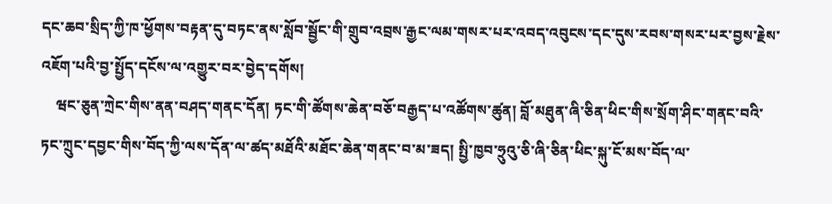དང་ཆབ་སྲིད་ཀྱི་ཁ་ཕྱོགས་བརྟན་དུ་བཏང་ནས་སློབ་སྦྱོང་གི་གྲུབ་འབྲས་རྒྱང་ལམ་གསར་པར་འབད་འབུངས་དང་དུས་རབས་གསར་པར་བྱས་རྗེས་འཇོག་པའི་བྱ་སྤྱོད་དངོས་ལ་འགྱུར་བར་བྱེད་དགོས།
    ཝང་ཅུན་ཀྲེང་གིས་ནན་བཤད་གནང་དོན། ཏང་གི་ཚོགས་ཆེན་བཅོ་བརྒྱད་པ་འཚོགས་ཚུན། བློ་མཐུན་ཞི་ཅིན་ཕིང་གིས་སྲོག་ཤིང་གནང་བའི་ཏང་ཀྲུང་དབྱང་གིས་བོད་ཀྱི་ལས་དོན་ལ་ཚད་མཐོའི་མཐོང་ཆེན་གནང་བ་མ་ཟད། སྤྱི་ཁྱབ་ཧྲུའུ་ཅི་ཞི་ཅིན་ཕིང་སྐུ་ངོ་མས་བོད་ལ་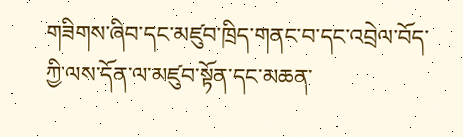གཟིགས་ཞིབ་དང་མཛུབ་ཁྲིད་གནང་བ་དང་འབྲེལ་བོད་ཀྱི་ལས་དོན་ལ་མཛུབ་སྟོན་དང་མཆན་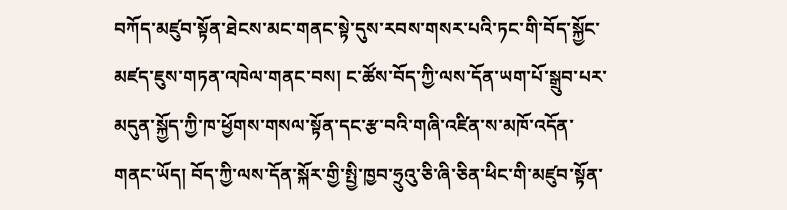བཀོད་མཛུབ་སྟོན་ཐེངས་མང་གནང་སྟེ་དུས་རབས་གསར་པའི་ཏང་གི་བོད་སྐྱོང་མཛད་ཇུས་གཏན་འཁེལ་གནང་བས། ང་ཚོས་བོད་ཀྱི་ལས་དོན་ཡག་པོ་སྒྲུབ་པར་མདུན་སྐྱོད་ཀྱི་ཁ་ཕྱོགས་གསལ་སྟོན་དང་རྩ་བའི་གཞི་འཛིན་ས་མཁོ་འདོན་གནང་ཡོད། བོད་ཀྱི་ལས་དོན་སྐོར་གྱི་སྤྱི་ཁྱབ་ཧྲུའུ་ཅི་ཞི་ཅིན་ཕིང་གི་མཛུབ་སྟོན་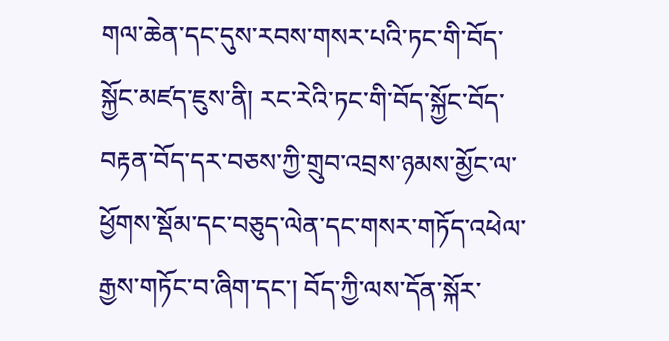གལ་ཆེན་དང་དུས་རབས་གསར་པའི་ཏང་གི་བོད་སྐྱོང་མཛད་ཇུས་ནི། རང་རེའི་ཏང་གི་བོད་སྐྱོང་བོད་བརྟན་བོད་དར་བཅས་ཀྱི་གྲུབ་འབྲས་ཉམས་མྱོང་ལ་ཕྱོགས་སྡོམ་དང་བཅུད་ལེན་དང་གསར་གཏོད་འཕེལ་རྒྱས་གཏོང་བ་ཞིག་དང་། བོད་ཀྱི་ལས་དོན་སྐོར་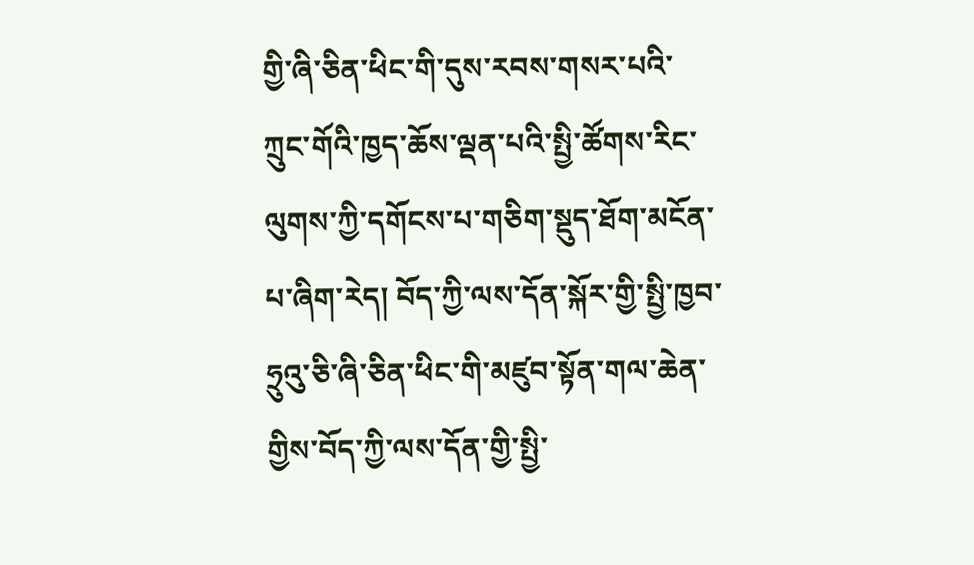གྱི་ཞི་ཅིན་ཕིང་གི་དུས་རབས་གསར་པའི་ཀྲུང་གོའི་ཁྱད་ཆོས་ལྡན་པའི་སྤྱི་ཚོགས་རིང་ལུགས་ཀྱི་དགོངས་པ་གཅིག་སྡུད་ཐོག་མངོན་པ་ཞིག་རེད། བོད་ཀྱི་ལས་དོན་སྐོར་གྱི་སྤྱི་ཁྱབ་ཧྲུའུ་ཅི་ཞི་ཅིན་ཕིང་གི་མཛུབ་སྟོན་གལ་ཆེན་གྱིས་བོད་ཀྱི་ལས་དོན་གྱི་སྤྱི་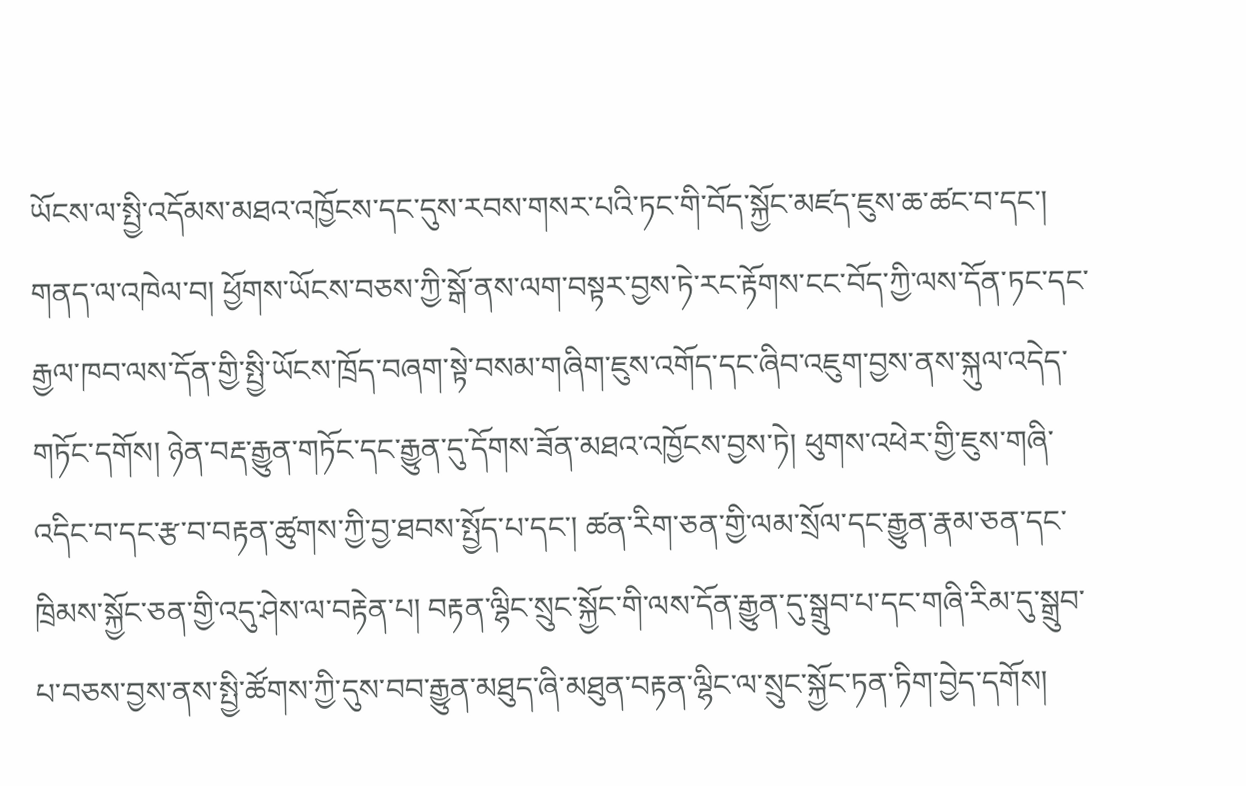ཡོངས་ལ་སྤྱི་འདོམས་མཐའ་འཁྱོངས་དང་དུས་རབས་གསར་པའི་ཏང་གི་བོད་སྐྱོང་མཛད་ཇུས་ཆ་ཚང་བ་དང་། གནད་ལ་འཁེལ་བ། ཕྱོགས་ཡོངས་བཅས་ཀྱི་སྒོ་ནས་ལག་བསྟར་བྱས་ཏེ་རང་རྟོགས་ངང་བོད་ཀྱི་ལས་དོན་ཏང་དང་རྒྱལ་ཁབ་ལས་དོན་གྱི་སྤྱི་ཡོངས་ཁྲོད་བཞག་སྟེ་བསམ་གཞིག་ཇུས་འགོད་དང་ཞིབ་འཇུག་བྱས་ནས་སྐུལ་འདེད་གཏོང་དགོས། ཉེན་བརྡ་རྒྱུན་གཏོང་དང་རྒྱུན་དུ་དོགས་ཟོན་མཐའ་འཁྱོངས་བྱས་ཏེ། ཕུགས་འཕེར་གྱི་ཇུས་གཞི་འདིང་བ་དང་རྩ་བ་བརྟན་ཚུགས་ཀྱི་བྱ་ཐབས་སྤྱོད་པ་དང་། ཚན་རིག་ཅན་གྱི་ལམ་སྲོལ་དང་རྒྱུན་རྣམ་ཅན་དང་ཁྲིམས་སྐྱོང་ཅན་གྱི་འདུ་ཤེས་ལ་བརྟེན་པ། བརྟན་ལྷིང་སྲུང་སྐྱོང་གི་ལས་དོན་རྒྱུན་དུ་སྒྲུབ་པ་དང་གཞི་རིམ་དུ་སྒྲུབ་པ་བཅས་བྱས་ནས་སྤྱི་ཚོགས་ཀྱི་དུས་བབ་རྒྱུན་མཐུད་ཞི་མཐུན་བརྟན་ལྷིང་ལ་སྲུང་སྐྱོང་ཏན་ཏིག་བྱེད་དགོས།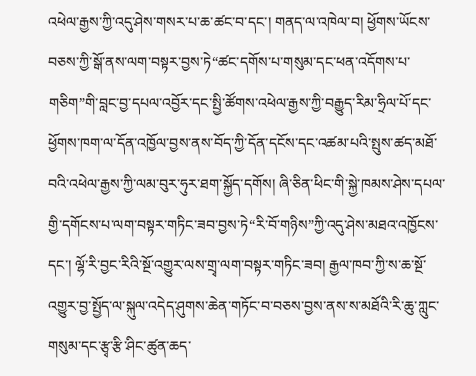འཕེལ་རྒྱས་ཀྱི་འདུ་ཤེས་གསར་པ་ཆ་ཚང་བ་དང་། གནད་ལ་འཁེལ་བ། ཕྱོགས་ཡོངས་བཅས་ཀྱི་སྒོ་ནས་ལག་བསྟར་བྱས་ཏེ“ཚང་དགོས་པ་གསུམ་དང་ཕན་འདོགས་པ་གཅིག”གི་བླང་བྱ་དཔལ་འབྱོར་དང་སྤྱི་ཚོགས་འཕེལ་རྒྱས་ཀྱི་བརྒྱུད་རིམ་ཧྲིལ་པོ་དང་ཕྱོགས་ཁག་ལ་དོན་འཁྱོལ་བྱས་ནས་བོད་ཀྱི་དོན་དངོས་དང་འཚམ་པའི་སྤུས་ཚད་མཐོ་བའི་འཕེལ་རྒྱས་ཀྱི་ལམ་བུར་ཧུར་ཐག་སྐྱོད་དགོས། ཞི་ཅིན་ཕིང་གི་སྐྱེ་ཁམས་ཤེས་དཔལ་གྱི་དགོངས་པ་ལག་བསྟར་གཏིང་ཟབ་བྱས་ཏེ“རི་བོ་གཉིས”ཀྱི་འདུ་ཤེས་མཐའ་འཁྱོངས་དང་། ལྷོ་རི་བྱང་རིའི་སྔོ་འགྱུར་ལས་གྲྭ་ལག་བསྟར་གཏིང་ཟབ། རྒྱལ་ཁབ་ཀྱི་ས་ཆ་སྔོ་འགྱུར་བྱ་སྤྱོད་ལ་སྐུལ་འདེད་ཤུགས་ཆེན་གཏོང་བ་བཅས་བྱས་ནས་ས་མཐོའི་རི་ཆུ་ཀླུང་གསུམ་དང་རྩྭ་རྩི་ཤིང་ཚུན་ཆད་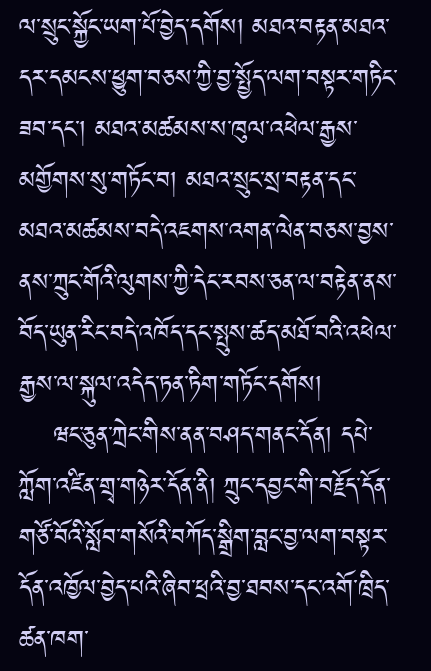ལ་སྲུང་སྐྱོང་ཡག་པོ་བྱེད་དགོས། མཐའ་བརྟན་མཐའ་དར་དམངས་ཕྱུག་བཅས་ཀྱི་བྱ་སྤྱོད་ལག་བསྟར་གཏིང་ཟབ་དང་། མཐའ་མཚམས་ས་ཁུལ་འཕེལ་རྒྱས་མགྱོགས་སུ་གཏོང་བ། མཐའ་སྲུང་སྲ་བརྟན་དང་མཐའ་མཚམས་བདེ་འཇགས་འགན་ལེན་བཅས་བྱས་ནས་ཀྲུང་གོའི་ལུགས་ཀྱི་དེང་རབས་ཅན་ལ་བརྟེན་ནས་བོད་ཡུན་རིང་བདེ་འཁོད་དང་སྤུས་ཚད་མཐོ་བའི་འཕེལ་རྒྱས་ལ་སྐུལ་འདེད་ཏན་ཏིག་གཏོང་དགོས།
    ཝང་ཅུན་ཀྲེང་གིས་ནན་བཤད་གནང་དོན། དཔེ་ཀློག་འཛིན་གྲྭ་གཉེར་དོན་ནི། ཀྲུང་དབྱང་གི་བརྗོད་དོན་གཙོ་བོའི་སློབ་གསོའི་བཀོད་སྒྲིག་བླང་བྱ་ལག་བསྟར་དོན་འཁྱོལ་བྱེད་པའི་ཞིབ་ཕྲའི་བྱ་ཐབས་དང་འགོ་ཁྲིད་ཚན་ཁག་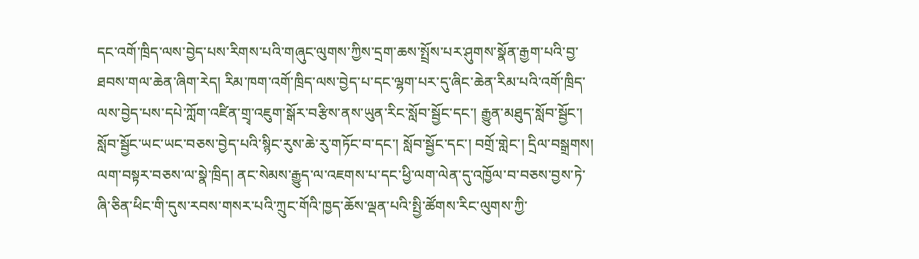དང་འགོ་ཁྲིད་ལས་བྱེད་པས་རིགས་པའི་གཞུང་ལུགས་ཀྱིས་དྲག་ཆས་སྤྲོས་པར་ཤུགས་སྣོན་རྒྱག་པའི་བྱ་ཐབས་གལ་ཆེན་ཞིག་རེད། རིམ་ཁག་འགོ་ཁྲིད་ལས་བྱེད་པ་དང་ལྷག་པར་དུ་ཞིང་ཆེན་རིམ་པའི་འགོ་ཁྲིད་ལས་བྱེད་པས་དཔེ་ཀློག་འཛིན་གྲྭ་འཇུག་སྒོར་བརྩིས་ནས་ཡུན་རིང་སློབ་སྦྱོང་དང་། རྒྱུན་མཐུད་སློབ་སྦྱོང་། སློབ་སྦྱོང་ཡང་ཡང་བཅས་བྱེད་པའི་སྙིང་རུས་ཆེ་རུ་གཏོང་བ་དང་། སློབ་སྦྱོང་དང་། བགྲོ་གླེང་། དྲིལ་བསྒྲགས། ལག་བསྟར་བཅས་ལ་སྣེ་ཁྲིད། ནང་སེམས་རྒྱུད་ལ་འཇགས་པ་དང་ཕྱི་ལག་ལེན་དུ་འཁྱོལ་བ་བཅས་བྱས་ཏེ་ཞི་ཅིན་ཕིང་གི་དུས་རབས་གསར་པའི་ཀྲུང་གོའི་ཁྱད་ཆོས་ལྡན་པའི་སྤྱི་ཚོགས་རིང་ལུགས་ཀྱི་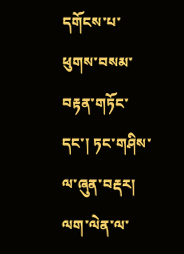དགོངས་པ་ཕུགས་བསམ་བརྟན་གཏོང་དང་། ཏང་གཤིས་ལ་ཞུན་བརྡར། ལག་ལེན་ལ་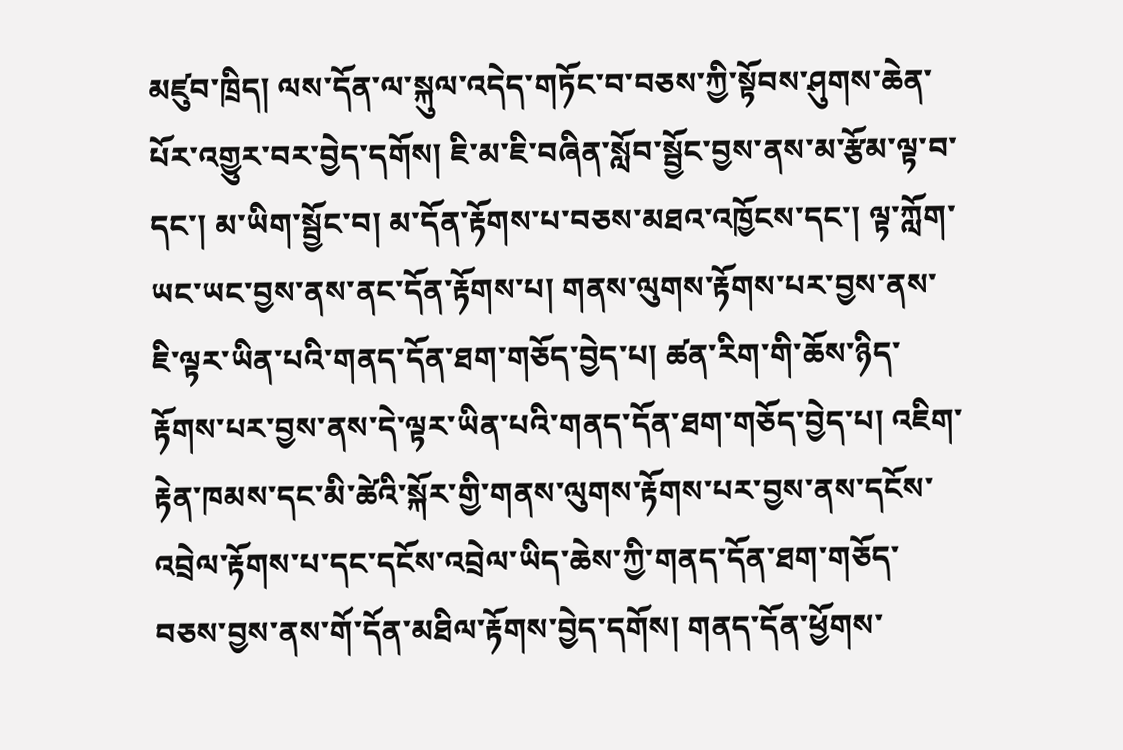མཛུབ་ཁྲིད། ལས་དོན་ལ་སྐུལ་འདེད་གཏོང་བ་བཅས་ཀྱི་སྟོབས་ཤུགས་ཆེན་པོར་འགྱུར་བར་བྱེད་དགོས། ཇི་མ་ཇི་བཞིན་སློབ་སྦྱོང་བྱས་ནས་མ་རྩོམ་ལྟ་བ་དང་། མ་ཡིག་སྦྱོང་བ། མ་དོན་རྟོགས་པ་བཅས་མཐའ་འཁྱོངས་དང་། ལྟ་ཀློག་ཡང་ཡང་བྱས་ནས་ནང་དོན་རྟོགས་པ། གནས་ལུགས་རྟོགས་པར་བྱས་ནས་ཇི་ལྟར་ཡིན་པའི་གནད་དོན་ཐག་གཅོད་བྱེད་པ། ཚན་རིག་གི་ཆོས་ཉིད་རྟོགས་པར་བྱས་ནས་དེ་ལྟར་ཡིན་པའི་གནད་དོན་ཐག་གཅོད་བྱེད་པ། འཇིག་རྟེན་ཁམས་དང་མི་ཚེའི་སྐོར་གྱི་གནས་ལུགས་རྟོགས་པར་བྱས་ནས་དངོས་འབྲེལ་རྟོགས་པ་དང་དངོས་འབྲེལ་ཡིད་ཆེས་ཀྱི་གནད་དོན་ཐག་གཅོད་བཅས་བྱས་ནས་གོ་དོན་མཐིལ་རྟོགས་བྱེད་དགོས། གནད་དོན་ཕྱོགས་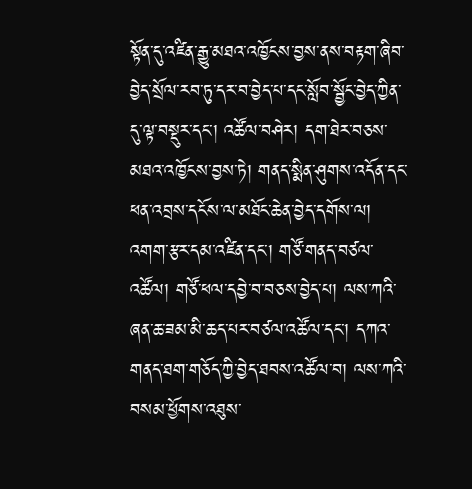སྟོན་དུ་འཛིན་རྒྱུ་མཐའ་འཁྱོངས་བྱས་ནས་བརྟག་ཞིབ་བྱེད་སྲོལ་རབ་ཏུ་དར་བ་བྱེད་པ་དང་སློབ་སྦྱོང་བྱེད་ཀྱིན་དུ་ལྟ་བསྡུར་དང་། འཚོལ་བཤེར། དག་ཐེར་བཅས་མཐའ་འཁྱོངས་བྱས་ཏེ། གནད་སྨིན་ཤུགས་འདོན་དང་ཕན་འབྲས་དངོས་ལ་མཐོང་ཆེན་བྱེད་དགོས་ལ། འགག་རྩར་དམ་འཛིན་དང་། གཙོ་གནད་བཙལ་འཚོལ། གཙོ་ཕལ་དབྱེ་བ་བཅས་བྱེད་པ། ལས་ཀའི་ཞན་ཆ་ཟམ་མི་ཆད་པར་བཙལ་འཚོལ་དང་། དཀའ་གནད་ཐག་གཅོད་ཀྱི་བྱེད་ཐབས་འཚོལ་བ། ལས་ཀའི་བསམ་ཕྱོགས་འཐུས་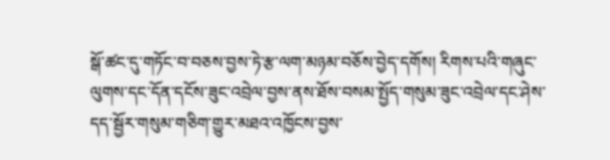སྒོ་ཚང་དུ་གཏོང་བ་བཅས་བྱས་ཏེ་རྩ་ལག་མཉམ་བཅོས་བྱེད་དགོས། རིགས་པའི་གཞུང་ལུགས་དང་དོན་དངོས་ཟུང་འབྲེལ་བྱས་ནས་ཐོས་བསམ་སྤྱོད་གསུམ་ཟུང་འབྲེལ་དང་ཤེས་དད་སྦྱོར་གསུམ་གཅིག་གྱུར་མཐའ་འཁྱོངས་བྱས་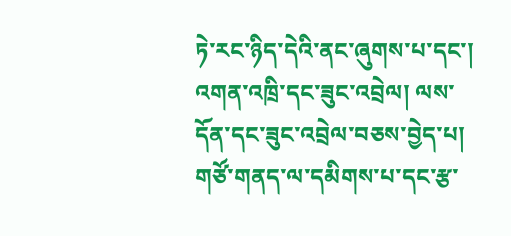ཏེ་རང་ཉིད་དེའི་ནང་ཞུགས་པ་དང་། འགན་འཁྲི་དང་ཟུང་འབྲེལ། ལས་དོན་དང་ཟུང་འབྲེལ་བཅས་བྱེད་པ། གཙོ་གནད་ལ་དམིགས་པ་དང་རྩ་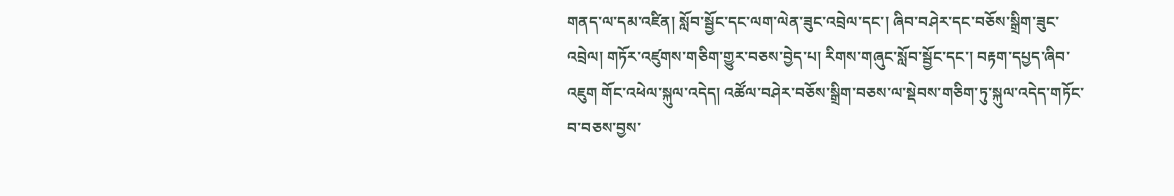གནད་ལ་དམ་འཛིན། སློབ་སྦྱོང་དང་ལག་ལེན་ཟུང་འབྲེལ་དང་། ཞིབ་བཤེར་དང་བཅོས་སྒྲིག་ཟུང་འབྲེལ། གཏོར་འཛུགས་གཅིག་གྱུར་བཅས་བྱེད་པ། རིགས་གཞུང་སློབ་སྦྱོང་དང་། བརྟག་དཔྱད་ཞིབ་འཇུག གོང་འཕེལ་སྐུལ་འདེད། འཚོལ་བཤེར་བཅོས་སྒྲིག་བཅས་ལ་སྡེབས་གཅིག་ཏུ་སྐུལ་འདེད་གཏོང་བ་བཅས་བྱས་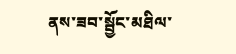ནས་ཟབ་སྦྱོང་མཐིལ་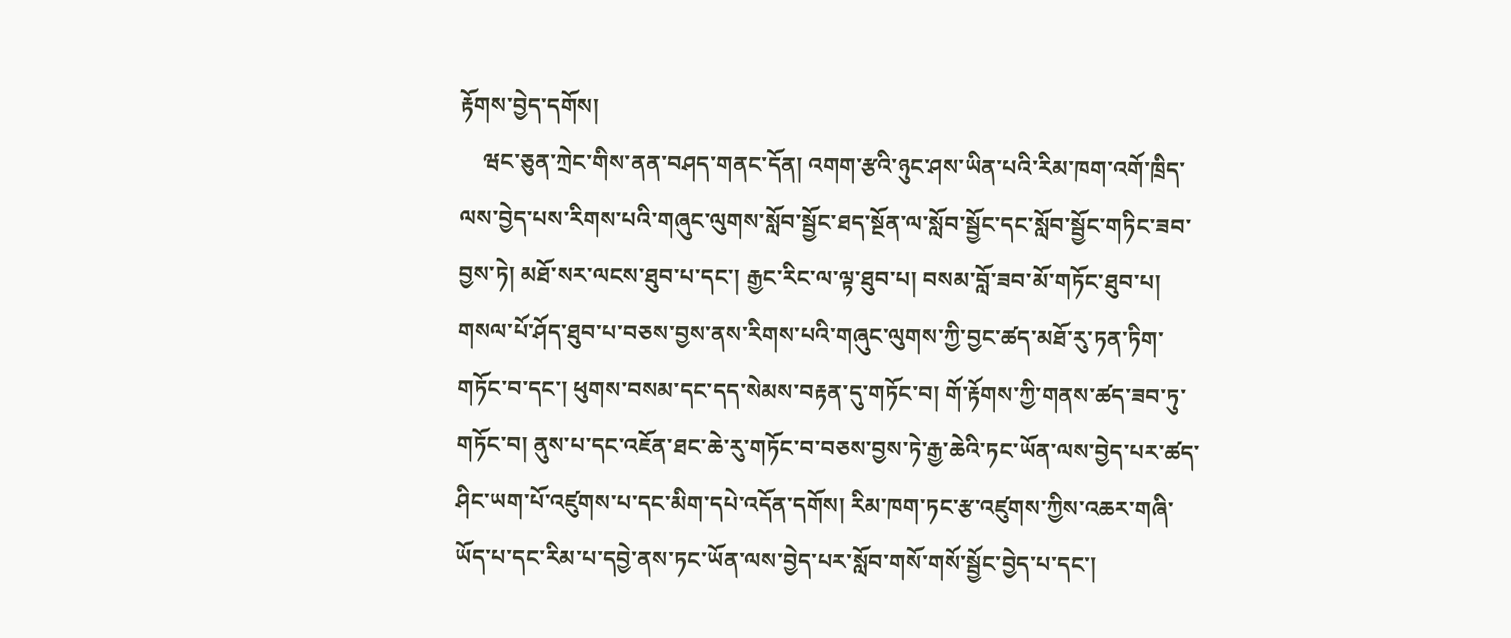རྟོགས་བྱེད་དགོས།
    ཝང་ཅུན་ཀྲེང་གིས་ནན་བཤད་གནང་དོན། འགག་རྩའི་ཉུང་ཤས་ཡིན་པའི་རིམ་ཁག་འགོ་ཁྲིད་ལས་བྱེད་པས་རིགས་པའི་གཞུང་ལུགས་སློབ་སྦྱོང་ཐད་སྔོན་ལ་སློབ་སྦྱོང་དང་སློབ་སྦྱོང་གཏིང་ཟབ་བྱས་ཏེ། མཐོ་སར་ལངས་ཐུབ་པ་དང་། རྒྱང་རིང་ལ་ལྟ་ཐུབ་པ། བསམ་བློ་ཟབ་མོ་གཏོང་ཐུབ་པ། གསལ་པོ་ཤོད་ཐུབ་པ་བཅས་བྱས་ནས་རིགས་པའི་གཞུང་ལུགས་ཀྱི་བྱང་ཚད་མཐོ་རུ་ཏན་ཏིག་གཏོང་བ་དང་། ཕུགས་བསམ་དང་དད་སེམས་བརྟན་དུ་གཏོང་བ། གོ་རྟོགས་ཀྱི་གནས་ཚད་ཟབ་ཏུ་གཏོང་བ། ནུས་པ་དང་འཇོན་ཐང་ཆེ་རུ་གཏོང་བ་བཅས་བྱས་ཏེ་རྒྱ་ཆེའི་ཏང་ཡོན་ལས་བྱེད་པར་ཚད་ཤིང་ཡག་པོ་འཛུགས་པ་དང་མིག་དཔེ་འདོན་དགོས། རིམ་ཁག་ཏང་རྩ་འཛུགས་ཀྱིས་འཆར་གཞི་ཡོད་པ་དང་རིམ་པ་དབྱེ་ནས་ཏང་ཡོན་ལས་བྱེད་པར་སློབ་གསོ་གསོ་སྦྱོང་བྱེད་པ་དང་།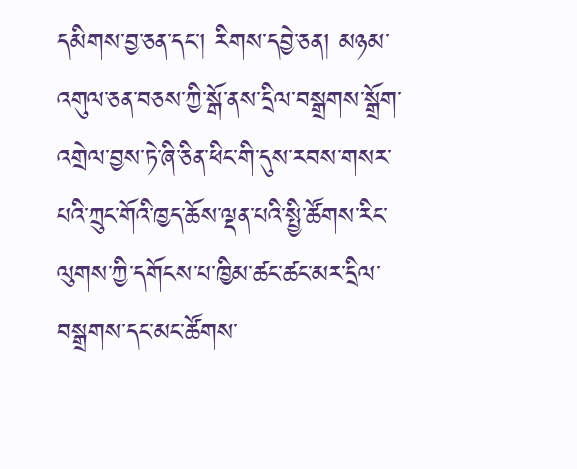དམིགས་བྱ་ཅན་དང་། རིགས་དབྱེ་ཅན། མཉམ་འགུལ་ཅན་བཅས་ཀྱི་སྒོ་ནས་དྲིལ་བསྒྲགས་སྒྲོག་འགྲེལ་བྱས་ཏེ་ཞི་ཅིན་ཕིང་གི་དུས་རབས་གསར་པའི་ཀྲུང་གོའི་ཁྱད་ཆོས་ལྡན་པའི་སྤྱི་ཚོགས་རིང་ལུགས་ཀྱི་དགོངས་པ་ཁྱིམ་ཚང་ཚང་མར་དྲིལ་བསྒྲགས་དང་མང་ཚོགས་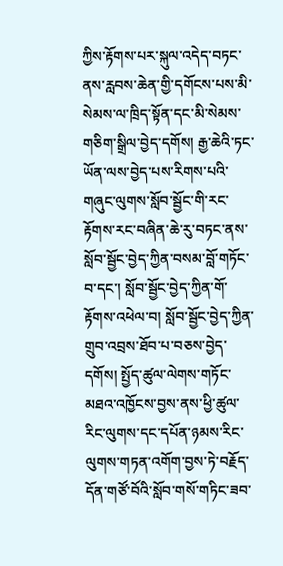ཀྱིས་རྟོགས་པར་སྐུལ་འདེད་བཏང་ནས་རླབས་ཆེན་གྱི་དགོངས་པས་མི་སེམས་ལ་ཁྲིད་སྟོན་དང་མི་སེམས་གཅིག་སྒྲིལ་བྱེད་དགོས། རྒྱ་ཆེའི་ཏང་ཡོན་ལས་བྱེད་པས་རིགས་པའི་གཞུང་ལུགས་སློབ་སྦྱོང་གི་རང་རྟོགས་རང་བཞིན་ཆེ་རུ་བཏང་ནས་སློབ་སྦྱོང་བྱེད་ཀྱིན་བསམ་བློ་གཏོང་བ་དང་། སློབ་སྦྱོང་བྱེད་ཀྱིན་གོ་རྟོགས་འཕེལ་བ། སློབ་སྦྱོང་བྱེད་ཀྱིན་གྲུབ་འབྲས་ཐོབ་པ་བཅས་བྱེད་དགོས། སྤྱོད་ཚུལ་ལེགས་གཏོང་མཐའ་འཁྱོངས་བྱས་ནས་ཕྱི་ཚུལ་རིང་ལུགས་དང་དཔོན་ཉམས་རིང་ལུགས་གཏན་འགོག་བྱས་ཏེ་བརྗོད་དོན་གཙོ་བོའི་སློབ་གསོ་གཏིང་ཟབ་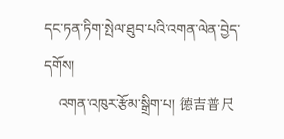དང་ཏན་ཏིག་སྤེལ་ཐུབ་པའི་འགན་ལེན་བྱེད་དགོས།
    འགན་འཁུར་རྩོམ་སྒྲིག་པ། 德吉普尺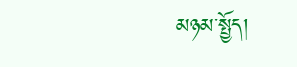མཉམ་སྤྱོད།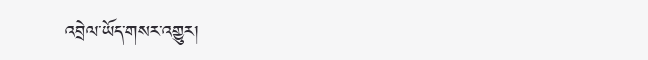འབྲེལ་ཡོད་གསར་འགྱུར།